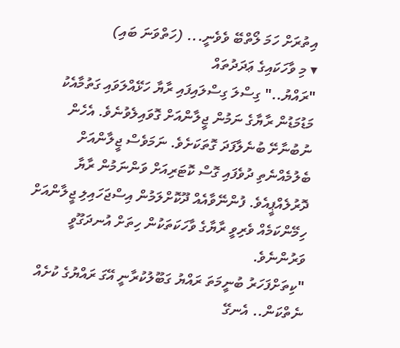އިތުރަށް ހަމަ ލޯތްބޭ ވެވެނީ... (ހަތްވަނަ ބައި)
▾ މި ވާހަކައިގެ ޢަދަދުތައް
"ރައްޔު.." ގިސްލަ ގިސްލައިފައި ރާޔާ ހަޅޭއްލަވައި ގަތުމާއެކު މަޑުމަޑުން ރާޔާގެ ނަމުން ޖީލާންއަށް ގޮވައިލެވުނެވެ. އެހެން ނުބުނާށޭ ބުނެލާފަދަ ގޮތަކަށެވެ. ނަމަވެސް ޖީލާންއަށް ބެލުމެއްނެތި ދުވެފައި ގޮސް ކޮޓަރިއަށް ވަންނަމުން ރާޔާ ދޮރުލެއްޕީއެވެ. ފުންނޭވާއެއް ދޫކޮށްލަމުން އިސްޖަހައިލި ޖީލާންއަށް ހިމޭންކަމެއް ވެރިވީ ރާޔާގެ ވާހަކަތަކުން ހިތަށް އުނދަގޫވީ ވަރުންނެވެ.
"ކިތަށްފަހަރު ބުނީމަތަ ރައްޔު ގަބޫލުކުރާނީ އޭގަ ރައްޔުގެ ކުށެއް ނެތްކަން.. އެނގޭ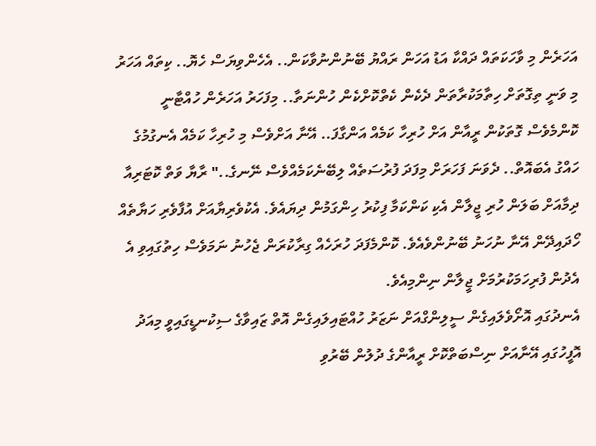އަހަރެން މި ވާހަކަތައް ދައްކާ އަޑު އަހަން ރައްޔު ބޭނުންނުވާކަން.. އެހެންވިޔަސް ހެޔޮ.. ކިތައް އަހަރު މި ވަނީ ތިގޮތަށް ހިތާމަކުރާތަން ދެކެން ކެތްކޮށްކެން ހުންނަތާ.. މިފަހަރު އަހަރެން ހުއްޓާނީ ކޮންމެވެސް ގޮތަކުން ރީއާން އަށް ހުރިހާ ކަމެއް އަންގާފަ.. އޭނާ އަށްވެސް މި ހުރިހާ ކަމެއް އެނގުމުގެ ހައްގު އެބައޮތް.. ދެވަނަ ފަހަރަށް މިފަދަ ފުރުސަތެއް ލިބޭނެކަމެއްވެސް ނޭނގެ.." ރާޔާ ވަތް ކޮޓަރިއާ ދިމާއަށް ބަލަން ހުރި ޖީލާން އެކި ކަންކަމާ ފިކުރު ހިންގަމުން ދިޔައެވެ. އެކުވެރިޔާއަށް އުފާވެރި ހަޔާތެއް ހޯދައިދޭން އޭނާ ނުހަނު ބޭނުންވެއެވެ. ކޮންމެފަދަ ހުރަހެއް ގިރާކުރަން ޖެހުނު ނަމަވެސް ހިތުގައިވި އެ އެދުން ފުރިހަމަކުރުމަށް ޖީލާން ނިންމިއެވެ.
އެނދުގައި އޮށޯވެލައިގެން ސީލިންގްއަށް ނަޒަރު ހުއްޓައިލައިގެން އޮތް ޒައިވާގެ ސިކުނޑީގައިވީ މިއަދު އޮފީހުގައި އޭނާއަށް ނިސްބަތްކޮށް ރީއާންގެ ދުލުން ބޭރުވި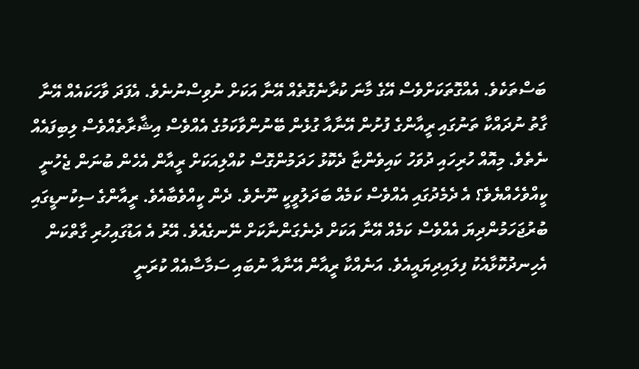ބަސްތަކެވެ. އެއްގޮތަކަށްވެސް އޭގެ މާނަ ކުރާނެގޮތެއް އޭނާ އަކަށް ނުވިސްނުނެވެ. އެފަދަ ވާހަކައެއް އޭނާ ގާތު ނުދައްކާ ތަނުގައި ރީއާންގެ ފުށުން އޭނާއާ ގުޅެން ބޭނުންވާކަމުގެ އެއްވެސް އިޝާރާތެއްވެސް ލިބިފައެއް ނެތެވެ. މިއޮއް ހުރިހައި ދުވަހު ކައިވެންޏާ ދެކޮޅު ހަދަމުންގޮސް ކުއްލިއަކަށް ރީއާން އެހެން ބުނަން ޖެހުނީ ކީއްވެހެއްޔެވެ؟ އެ ދެމެދުގައި އެއްވެސް ކަމެއް ބަދަލުވީކީ ނޫނެވެ. ދެން ކީއްވެބާއެވެ. ރީއާންގެ ސިކުނޑީގައި ބުރުޖަހަމުންދިޔަ އެއްވެސް ކަމެއް އޭނާ އަކަށް ދެނެގަންނާކަށް ނޭނގެއެވެ. އޭރު އެ އަޑުގައިހުރި ގާތްކަން އެހިނދުކޮޅާއެކު ފިލައިދިޔައީއެވެ. އަނެއްކާ ރީއާން އޭނާއާ ނުބައި ސަމާސާއެއް ކުރަނީ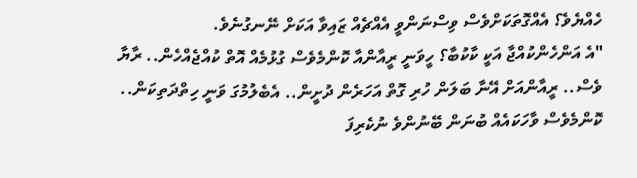ހެއްޔެވެ؟ އެއްގޮތަކަށްވެސް ވިސްނަންވީ އެއްޗެއް ޒައިވާ އަކަށް ނޭނގުނެވެ.
"އެ އަންހެންކުއްޖާ އަކީ ކާކުބާ؟ ހީވަނީ ރީއާންއާ ކޮންމެވެސް ގުޅުމެއް އޮތް ކުއްޖެއްހެން.. ރާޔާ ވެސް.. ރީއާންއަށް އޭނާ ބަލަން ހުރި ގޮތް އަހަރެން ދުށީން.. އެބެލުމުގަ ވަނީ ހިތްދަތިކަން.. ކޮންމެވެސް ވާހަކައެއް ބުނަން ބޭނުންވެ ނުކެރިފަ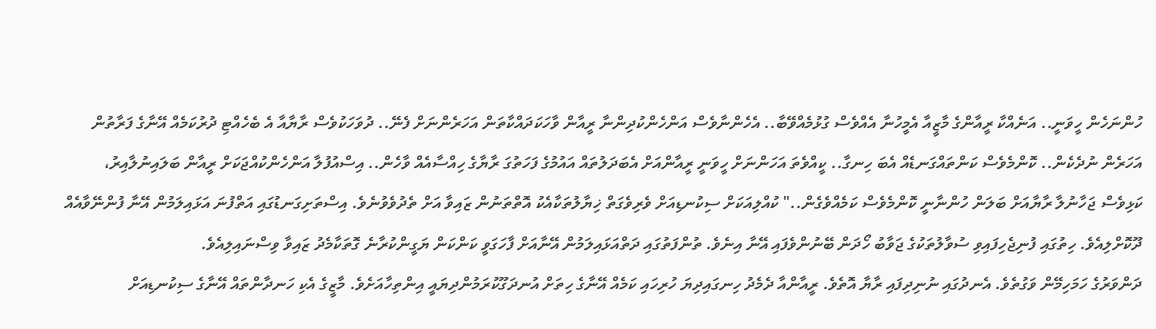ހުންނަހެން ހީވަނީ.. އަނެއްކާ ރީއާންގެ މާޒީއާ އެމީހުނާ އެއްވެސް ގުޅުމެއްވޭބާ.. އެހެންނާވެސް އަންހެންކުދިންނާ ރީއާން ވާހަކަދައްކާތަން އަހަރެންނަށް ފެނޭ.. ދުވަހަކުވެސް ރާޔާއާ އެ ބެހެއްޓި ދުރުކަމެއް އޭނާގެ ފަރާތުން އަހަރެން ނުދެކެން.. ކޮންމެވެސް ކަންތައްގަނޑެއް އެބަ ހިނގާ.. ކީއްވެތަ އަހަންނަށް ހީވަނީ ރީއާންއަށް އެބަދަލުތައް އައުމުގެ ފަހަތުގަ ރާޔާގެ ހިއްސާއެއް ވާހެން.. އިސްއުފުލާ އަންހެންކުއްޖަކަށް ރީއާން ބަލައިނުލާއިރު، ކަޅިވެސް ޖަހާނުލާ ރާޔާއަށް ބަލަން ހުންނާނީ ކޮންމެވެސް ކަމެއްވެގެން.." ކުއްލިއަކަށް ސިކުނޑިއަށް ވެރިވެގަތް ޚިޔާލުތަކާއެކު އޮތްތަނުން ޒައިވާ އަށް ތެދުވެވުނެވެ. އިސްތަށިގަނޑުގައި އަތްފުނަ އަޅައިލަމުން އޭނާ ފުންނޭވާއެއް ދޫކޮށްލިއެވެ. ހިތުގައި ފުނިޖެހިފައިވި ސުވާލުތަކުގެ ޖަވާބު ހޯދަން ބޭނުންވެފައި އޭނާ އިނެވެ. ތުންފަތުގައި ދަތްއަޅައިލަމުން އޭނާއަށް ފާހަގަވީ ކަންކަން ޔަގީންކުރާނެ ގޮތަކާމެދު ޒައިވާ ވިސްނައިލިއެވެ.
ދަންވަރުގެ ހަމަހިމޭން ވަގުތެވެ. އެނދުގައި ނުނިދިފައި ރާޔާ އޮތެވެ. ރީއާންއާ ދެމެދު ހިނގައިދިޔަ ހުރިހައި ކަމެއް އޭނާގެ ހިތަށް އުނދަގޫކުރަމުންދިޔައީ އިންތިހާއަށެވެ. މާޒީގެ އެކި ހަނދާންތައް އޭނާގެ ސިކުނޑިއަށް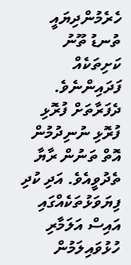ހެރެމުންދިޔައީ ތުނޑު ތޫނު ކަށިތަކެއް ފަދައިންނެވެ. ދެފަރާތަށް ފުރޮޅި ފުރޮޅި ނުނިދުމުން އޮތް ތަނުން ރާޔާ ތެދުވީއެވެ. އަދި ކުދި ފިޔަވަޅުތަކެއްގައި އައިސް އަލަމާރި ހުޅުވައިލަމުން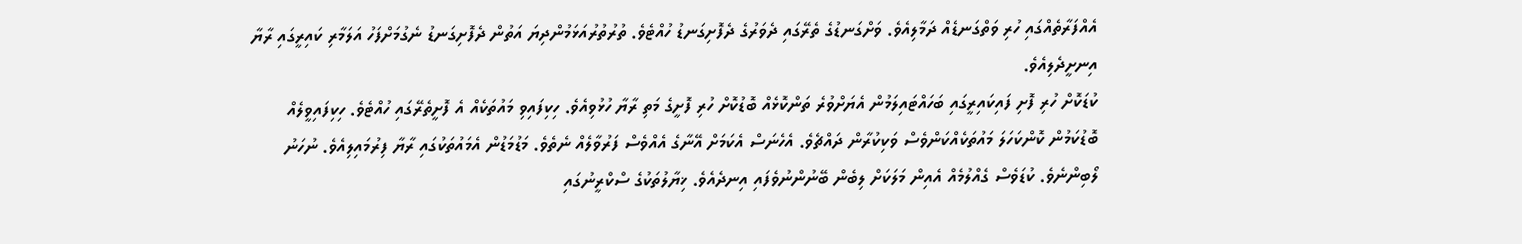އެއްފަރާތެއްގައި ހުރި ވަތްގަނޑެއް ދަމާލިއެވެ. ވަށްގަނޑުގެ ތެރޭގައި ދެވަރުގެ ދެފޮށިގަނޑު ހުއްޓެވެ. ތުރުތުރުއަޅަމުންދިޔަ އަތުން ދެފޮށިގަނޑު ނެގުމަށްފަހު އަލަމާރި ކައިރީގައި ރާޔާ އިނށީދެލިއެވެ.
ކުޑަކޮށް ހުރި ފޮށި ފައިކައިރީގައި ބަހައްޓައިލަމުން އެޔަށްވުރެ ތަންކޮޅެއް ބޮޑުކޮށް ހުރި ފޮށީގެ މަތި ރާޔާ ހުޅުވިއެވެ. ހިކިފައިވި މައުތަކެއް އެ ފޮށީތެރޭގައި ހުއްޓެވެ. ހިކިފައިވީލެއް ބޮޑުކަމުން ކޮންކަހަލަ މައުތަކެއްކަންވެސް ވަކިކުރާން ދައްޗެވެ. އެހެނަސް އެކަމަށް އޭނާގެ އެއްވެސް ފަރުވާލެއް ނެތެވެ. މަޑުމަޑުން އެމައުތަކުގައި ރާޔާ ފިރުމައިލިއެވެ. ނުހަނު ލޯބިންނެވެ. ކުޑަވެސް ގެއްލުމެއް އެއިން މަލަކަށް ލިބެން ބޭނުންނުވެފައި އިނދެއެވެ. ޚިޔާލުތަކުގެ ސްކްރީނުގައި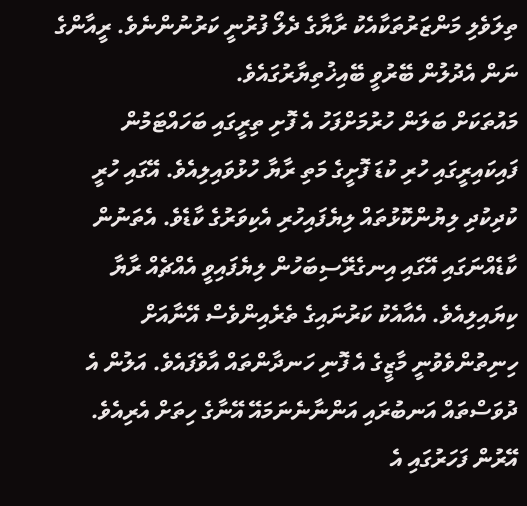ތިލަވެލި މަންޒަރުތަކާއެކު ރާޔާގެ ދެލޯ ފުރުނީ ކަރުނުންނެވެ. ރީއާންގެ ނަން އެދުލުން ބޭރުވީ ބޭއިޚުތިޔާރުގައެވެ.
މައުތަކަށް ބަލަން ހުރުމަށްފަހު އެ ފޮށި ތިރީގައި ބަހައްޓަމުން ފައިކައިރީގައި ހުރި ކުޑަ ފޮށީގެ މަތި ރާޔާ ހުޅުވައިލިއެވެ. އޭގައި ހުރީ ކުދިކުދި ލިޔުންކޮޅުތައް ލިޔެފައިހުރި އެކިވަރުގެ ކާޑެވެ. އެތަނުން ކާޑެއްނަގައި އޭގައި އިނގެރޭސިބަހުން ލިޔެފައިވީ އެއްޗެއް ރާޔާ ކިޔައިލިއެވެ. އެއާއެކު ކަރުނައިގެ ތެރެއިންވެސް އޭނާއަށް ހިނިތުންވެވުނީ މާޒީގެ އެ ފޮނި ހަނދާންތައް އާވެފައެވެ. އަލުން އެ ދުވަސްތައް އަނބުރައި އަންނާނެނަމައޭ އޭނާގެ ހިތަށް އެރިއެވެ. އޭރުން ފަހަރުގައި އެ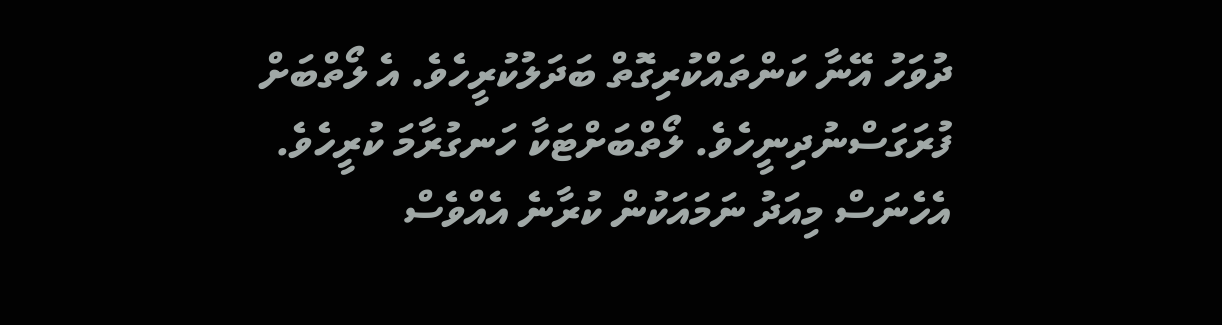ދުވަހު އޭނާ ކަންތައްކުރިގޮތް ބަދަލުކުރީހެވެ. އެ ލޯތްބަށް ފުރަގަސްނުދިނީހެވެ. ލޯތްބަށްޓަކާ ހަނގުރާމަ ކުރީހެވެ. އެހެނަސް މިއަދު ނަމައަކުން ކުރާނެ އެއްވެސް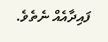ފައިދާއެއް ނެތެވެ.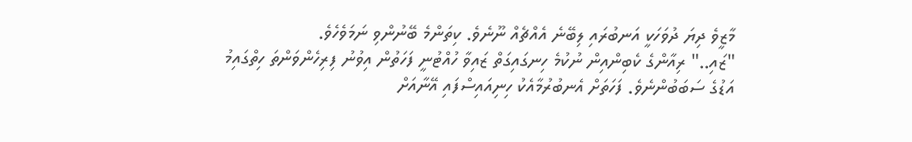މާޒީވެ ދިޔަ ދުވަހަކީ އަނބުރައި ލިބޭނެ އެއްޗެއް ނޫނެވެ. ކިތަންމެ ބޭނުންވި ނަމަވެހެވެ.
"ޒައި.." ރިއާންގެ ކެބިންއިން ނުކުމެ ހިނގައިގަތް ޒައިވާ ހުއްޓުނީ ފަހަތުން އިވުނު ފިރިހެންވަންތަ ހިތްގައިމު އަޑުގެ ސަބަބުންނެވެ. ފަހަތަށް އެނބުރުމާއެކު ހިނިއައިސްފައި އޭނާއަށް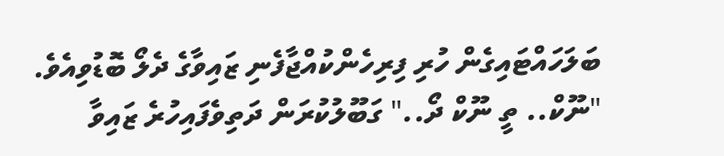ބަލަހައްޓައިގެން ހުރި ފިރިހެންކުއްޖާފެނި ޒައިވާގެ ދެލޯ ބޮޑުވިއެވެ.
"ނޫކް.. ތީ ނޫކް ދޯ.." ގަބޫލުކުރަން ދަތިވެފައިހުރެ ޒައިވާ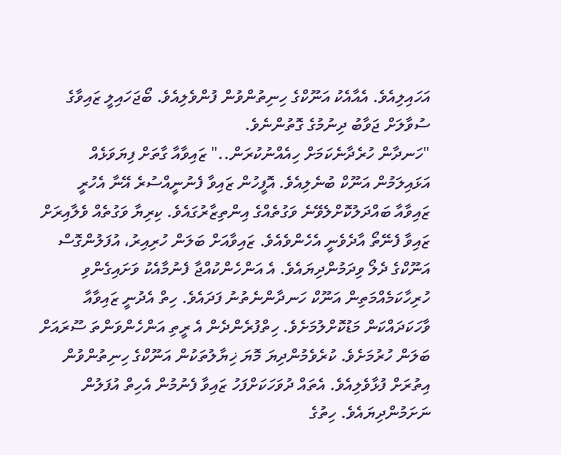އަހައިލިއެވެ. އެއާއެކު އަނޫކްގެ ހިނިތުންވުން ފުންވެލިއެވެ. ބޯޖަހައިލީ ޒައިވާގެ ސުވާލަށް ޖަވާބު ދިނުމުގެ ގޮތުންނެވެ.
"ހަނދާން ހުރެދާނެކަމަށް ހިއެއްނުކުރަން.." ޒައިވާއާ ގާތަށް ފިޔަވަޅެއް އަޅައިލަމުން އަނޫކް ބުނެލިއެވެ. އޮފީހުން ޒައިވާ ފެނުނީއްސުރެ އޭނާ އެހުރީ ޒައިވާއާ ބައްދަލުކޮށްލެވޭނެ ވަގުތެއްގެ އިންތިޒާރުގައެވެ. ކިރިޔާ ވަގުތެއް ވެލާއިރަށް ޒައިވާ ފެނޭތޯ އާދެވެނީ އެހެންވެއެވެ. ޒައިވާއަށް ބަލަން ހުރިއިރު، އުފަލުންގޮސް އަނޫކްގެ ދެލޯ ވިދަމުންދިޔައެވެ. އެ އަންހެންކުއްޖާ ފެނުމާއެކު ވަށައިގެންވި ހުރިހާކަމެއްމަތިން އަނޫކް ހަނދާންނެތުނު ފަދައެވެ. ހިތް އެދުނީ ޒައިވާއާ ވާހަކަދައްކަން މަޑުކޮށްލުމަށެވެ. ހިތްފުރެންދެން އެ ރީތި އަންހެންވަންތަ ސޫރައަށް ބަލަން ހުރުމަށެވެ. ކުރެވެމުންދިޔަ މޮޔަ ޚިޔާލުތަކުން އަނޫކްގެ ހިނިތުންވުން އިތުރަށް ފުޅާވެލިއެވެ. އެތައް ދުވަހަކަށްފަހު ޒައިވާ ފެނުމުން އެހިތް އުފަލުން ނަށަމުންދިޔައެވެ. ހިތުގެ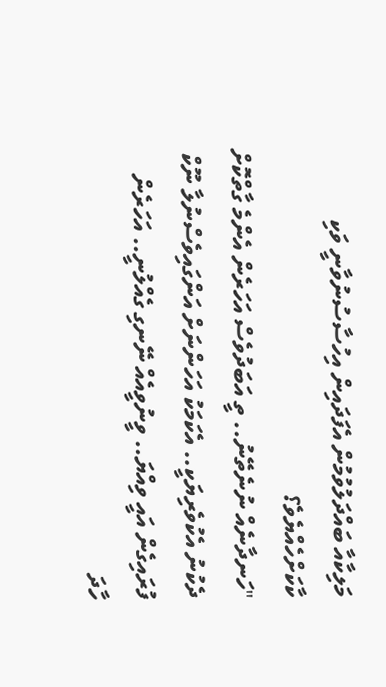މަލިކާއާ ބައްދަލުވުމުން އެފަދައިން އިހުސާސުނުވާނީ ވަކި ކާކަށްހެއްޔެވެ؟
"ހަނދާނެއް ނުނެތޭނު.. ތީ އަބަދުވެސް އަހަރެން އެންމެ ގާތްކޮށް ދެކުނު އެކުވެރިޔަކީ.. އެކަމަކު އަހަންނަށް އަންގައިވެސްނުލާ ނޫކް ފުރައިގެން އައީ ވިއްޔަ.. ވީނުވީއެއް ނޭނގި ގެއްލުނީ.. އަހަރެން ހާދަ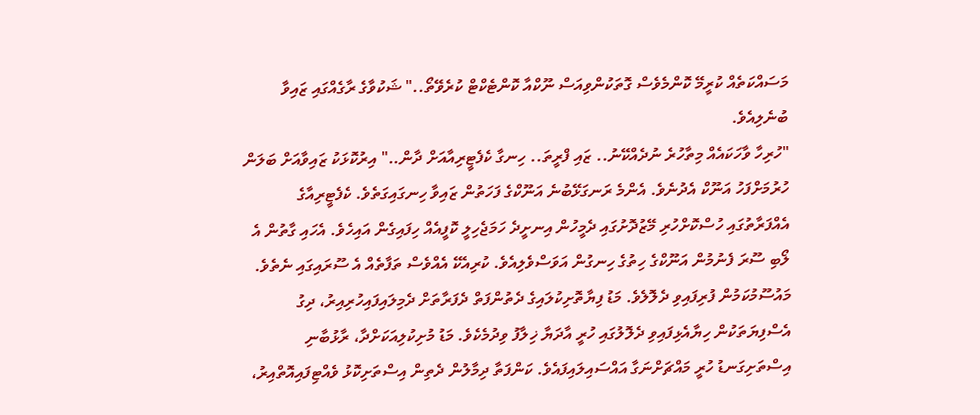މަސައްކަތެއް ކުރީމޭ ކޮންމެވެސް ގޮތަކުންވިއަސް ނޫކްއާ ކޮންޓެކްޓް ކުރެވޭތޯ.." ޝަކުވާގެ ރާގެއްގައި ޒައިވާ ބުނެލިއެވެ.
"ހުރިހާ ވާހަކައެއް މިތާހުރެ ނުދެއްކޭނު.. ޒައި ފްރީތަ.. ހިނގާ ކެފެޓީރިއާއަށް ދާން.." އިރުކޮޅަކު ޒައިވާއަށް ބަލަން ހުރުމަށްފަހު އަނޫކް އެދުނެވެ. އެންމެ ރަނގަޅޭބުނެ އަނޫކްގެ ފަހަތުން ޒައިވާ ހިނގައިގަތެވެ. ކެފެޓީރިއާގެ އެއްފަރާތުގައި ހުސްކޮށްހުރި މޭޒުދޮށުގައި ދެމީހުން އިނށީދެ ހަމަޖެހިލީ ކޮފީއެއް ހިފައިގެން އައިހެވެ. އެހައި ގާތުން އެ ލޯބި ސޫރަ ފެނުމުން އަނޫކްގެ ހިތުގެ ހިނގުން އަވަސްވެލިއެވެ. ކުރިއެކޭ އެއްވެސް ތަފާތެއް އެ ސޫރައިގައި ނެތެވެ. މައުސޫމުކަމުން ފުރިފައިވި ދެލޮލެވެ. މަޑު ފިޔާތޮށިކުލައިގެ ދެތުންފަތް ދެފަރާތަށް ދެމިލައިފައިހުރިއިރު، ދިގު އެސްފިޔަތަކުން ހިޔާއެޅިފައިވި ދެލޮލުގައި ހުރީ އާދަޔާ ޚިލާފު ވިދުމެކެވެ. މަޑު މުށިކުލިއަކަށްދާ، ރާޅުބާނި އިސްތަށިގަނޑު ހުރީ މައްޗަށްނަގާ އައްސައިލައިފައެވެ. ކަންފަތާ ދިމާލުން ދެތިން އިސްތަށިކޮޅު ވެއްޓިފައިއޮތްއިރު،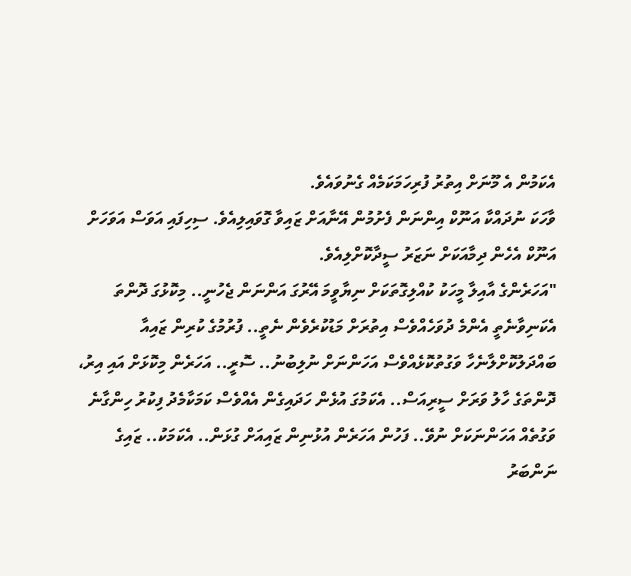އެކަމުން އެ މޫނަށް އިތުރު ފުރިހަމަކަމެއް ގެނުވައެވެ.
ވާހަކަ ނުދައްކާ އަނޫކް އިންނަން ފެށުމުން އޭނާއަށް ޒައިވާ ގޮވައިލިއެވެ. ސިހިފައި އަވަސް އަވަހަށް އަނޫކް އެހެން ދިމާއަކަށް ނަޒަރު ސީދާކޮށްލިއެވެ.
"އަހަރެންގެ އާއިލާ މީހަކު ކުއްލިގޮތަކަށް ނިޔާވީމަ އޭރުގަ އަންނަން ޖެހުނީ.. މިކޮޅުގަ ދޮންތަ އެކަނިވާނެތީ އެންމެ ދުވަހެއްވެސް އިތުރަށް މަޑުކުރެވެން ނެތީ.. ފުރުމުގެ ކުރިން ޒައިއާ ބައްދަލުކޮށްލާނެހާ ވަގުތުކޮޅެއްވެސް އަހަންނަށް ނުލިބުނު.. ސޮރީ.. އަހަރެން މިކޮޅަށް އައި އިރު، ދޮންތަގެ ހާލު ވަރަށް ސީރިއަސް.. އެކަމުގަ އުޅެން ހަދައިގެން އެއްވެސް ކަމަކާމެދު ފިކުރު ހިންގާނެ ވަގުތެއް އަހަންނަކަށް ނުވޭ.. ފަހުން އަހަރެން އުޅުނިން ޒައިއަށް ގުޅަން.. އެކަމަކު.. ޒައިގެ ނަންބަރު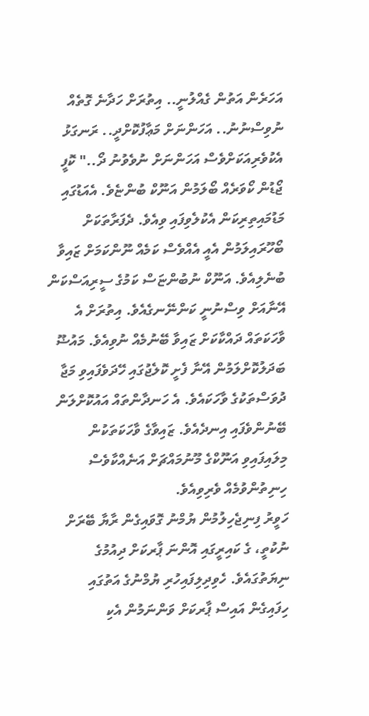އަހަރެން އަތުން ގެއްލުނީ.. އިތުރަށް ހަދާނެ ގޮތެއް ނުވިސްނުނު.. އަހަންނަށް މަޢާފުކޮށްދީ.. ރަނގަޅު އެކުވެރިއަކަށްވެސް އަހަންނަށް ނުވެވުނު ދޯ.." ކޮފީ ޖޯޑުން ކޯވަރެއް ބޯލަމުން އަނޫކް ބުންޏެވެ. އެއަޑުގައި މަޑުމައިތިރިކަން އެކުލެވިފައި ވިއެވެ. ދެފަރާތަކަށް ބޯހޫރައިލަމުން އެއީ އެއްވެސް ކަމެއް ނޫންކަމަށް ޒައިވާ ބުނެލިއެވެ. އަނޫކް ނުބުންޏަސް ކަމުގެ ސީރިއަސްކަން އޭނާއަށް ވިސްނުނީ ކަންނޭނގެއެވެ. އިތުރަށް އެ ވާހަކަތައް ދައްކާކަށް ޒައިވާ ބޭނުމެއް ނުވިއެވެ. މައުޟޫ ބަދަލުކޮށްލަމުން އޭނާ ފެށީ ކޮލެޖުގައި ހޭދަވެފައިވި މަޖާ ދުވަސްތަކުގެ ވާހަކައެވެ. އެ ހަނދާންތައް އައުކޮށްލަން ބޭނުންވެފައި އިނދެއެވެ. ޒައިވާގެ ވާހަކަތަކުން މިލައިފައިވި އަނޫކްގެ މޫނުމައްޗަށް އަނެއްކާވެސް ހިނިތުންވުމެއް ވެރިވިއެވެ.
ހަވީރު ފިނިޖެހިލުމުން ޔުމްނު ގޮވައިގެން ރާޔާ ބޭރަށް ނުކުތީ، ގެ ކައިރީގައި އޮންނަ ޕާރކަށް ދިއުމުގެ ނިޔަތުގައެވެ. ހެވިދިލިފައިހުރި ޔުމްނުގެ އަތުގައި ހިފައިގެން އައިސް ޕާރކަށް ވަންނަމުން އެކި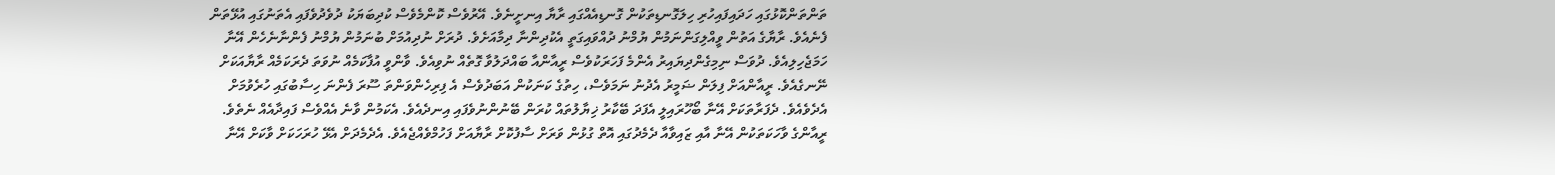ތަންތަންކޮޅުގައި ހަދައިފައިހުރި ހިލަގޮނޑިތަކުން ގޮނޑިއެއްގައި ރާޔާ އިނށީނެވެ. އޭރުވެސް ކޮންމެވެސް ކުދިބަޔަކު ދުވެދުވެފައި އެތަނުގައި އުޅޭތަން ފެނެއެވެ. ރާޔާގެ އަތުން ވީއްލިގަންނަމުން ޔުމްނު ދުއްވައިގަތީ އެކުދިންނާ ދިމާއަށެވެ. ދުރަށް ނުދިއުމަށް ބުނަމުން ޔުމްނު ފެންނާނެހެން އޭނާ ހަމަޖެހިލިއެވެ. ދުވަސް ނިމިގެންދިޔައިރު އެންމެ ފަހަރަކުވެސް ރީއާންއާ ބައްދަލުވާ ގޮތެއް ނުވިއެވެ. ވާންވީ އުފާކަމެއް ނުވަތަ ދެރަކަމެއް ރާޔާއަކަށް ނޭނގެއެވެ. ރީއާންއަށް ފިލަން ޟަމީރު އެދުނު ނަމަވެސް، ހިތުގެ ކަނަކުން އަބަދުވެސް އެ ފިރިހެންވަންތަ ސޫރަ ފެންނަ ހިސާބުގައި ހުރެވުމަށް އެދެވެއެވެ. ދެފަރާތަކަށް އޭނާ ބޯހޫރައިލީ އެފަދަ ބޭކާރު ޚިޔާލުތައް ކުރަން ބޭނުންނުވެފައި އިނދެއެވެ. އެކަމުން ވާނެ އެއްވެސް ފައިދާއެއް ނެތެވެ. ރީއާންގެ ވާހަކަތަކުން އޭނާ އާއި ޒައިވާއާ ދެމެދުގައި އޮތް ގުޅުން ވަރަށް ސާފުކޮށް ރާޔާއަށް ފަހުމްވެއްޖެއެވެ. އެދެމެދަށް އެޅޭ ހުރަހަކަށް ވާކަށް އޭނާ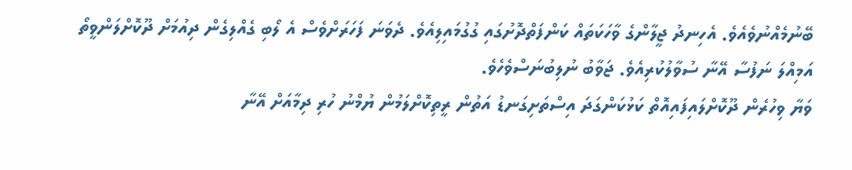ބޭނުމެއްނުވެއެވެ. އެހިނދު ޖީލާންގެ ވާހަކަތައް ކަންފަތްދޮށުގައި ގުގުމައިލިއެވެ. ދެވަނަ ފަހަރަށްވެސް އެ ލޯބި ގެއްލިގެން ދިއުމަށް ދޫކޮށްލަންވީތޯ އަމިއްލަ ނަފުސާ އޭނާ ސުވާލުކުރިއެވެ. ޖަވާބު ނުލިބުނަސްވެހެވެ.
ވަޔާ ވިހުރެން ދޫކޮށްލައިފައިއޮތް ކަޅުކަންގަދަ އިސްތަށިގަނޑު އަތުން ރީތިކޮށްލަމުން ޔުމްނު ހުރި ދިމާއަށް އޭނާ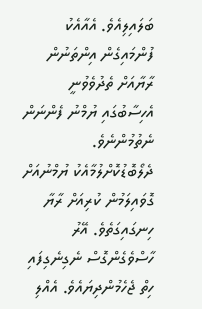ބަލައިލިއެވެ. އެއާއެކު ފުންމައިގެން އިންތަނުން ރާޔާއަށް ތެދުވެވުނީ އެހިސާބުގައި ޔުމްނު ފެންނަން ނެތުމުންނެވެ. ދެލޯބޮޑުކޮށްލުމާއެކު ޔުމްނުއަށް ގޮވައިލަމުން ކުރިއަށް ރާޔާ ހިނގައިގަތެވެ. އޭރު ހާސްވެގެންގޮސް ނެގިނެގިފައި ހިތް ޖެހެމުންދިޔައެވެ. އެއްލި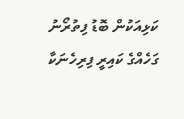ކަޅިއަކުން ބޮޑު ފިތުރޯނު ގަހެއްގެ ކައިރީ ފިރިހެނަކާ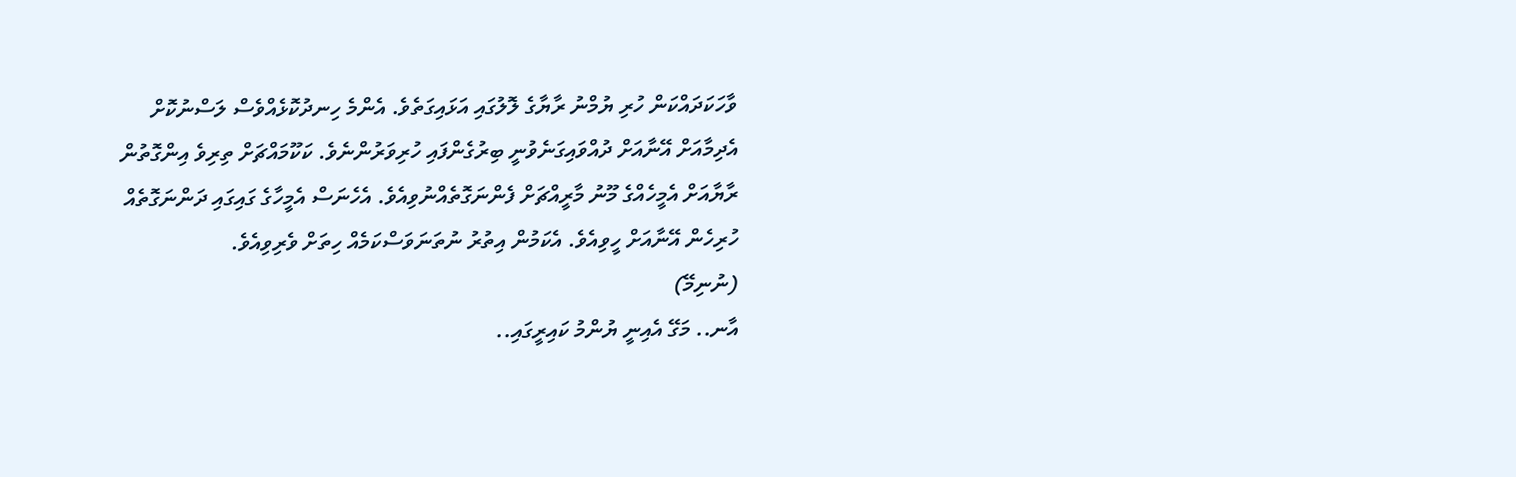ވާހަކަދައްކަން ހުރި ޔުމްނު ރާޔާގެ ލޮލުގައި އަޅައިގަތެވެ. އެންމެ ހިނދުކޮޅެއްވެސް ލަސްނުކޮށް އެދިމާއަށް އޭނާއަށް ދުއްވައިގަނެވުނީ ބިރުގެންފައި ހުރިވަރުންނެވެ. ކަކޫމައްޗަށް ތިރިވެ އިންގޮތުން ރާޔާއަށް އެމީހެއްގެ މޫނު މާރީއްޗަށް ފެންނަގޮތެއްނުވިއެވެ. އެހެނަސް އެމީހާގެ ގައިގައި ދަންނަގޮތެއް ހުރިހެން އޭނާއަށް ހީވިއެވެ. އެކަމުން އިތުރު ނުތަނަވަސްކަމެއް ހިތަށް ވެރިވިއެވެ.
(ނުނިމޭ)
އާނ.. މަގޭ އެއިނީ ޔުންމު ކައިރީގައި..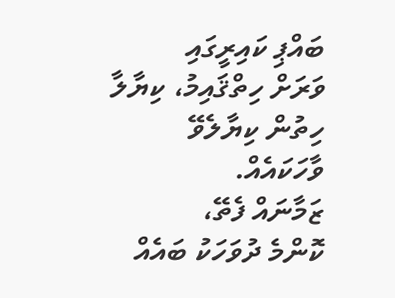ބައްޕި ކައިރީގައި
ވަރަށް ހިތްޤައިމު، ކިޔާލާ ހިތުން ކިޔާލެވޭ ވާހަކައެއް.
ޒަމާނައް ފެތޭ،
ކޮންމެ ދުވަހަކު ބައެއް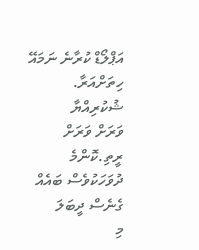އަޕްލޯޑް ކުރާނެ ނަމައޭ ހިތަށްއަރާ.
ޝުކުރިއްޔާ
ވަރަށް ވަރަށް ރީތި.ކޮންމެ ދުވަހަކުވެސް ބައެއް ގެނެސް ދީބަލަ
މި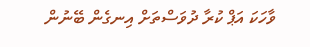ވާހަކަ އަޕް ކުރާ ދުވަސްތަށް އިނގެން ބޭނުން